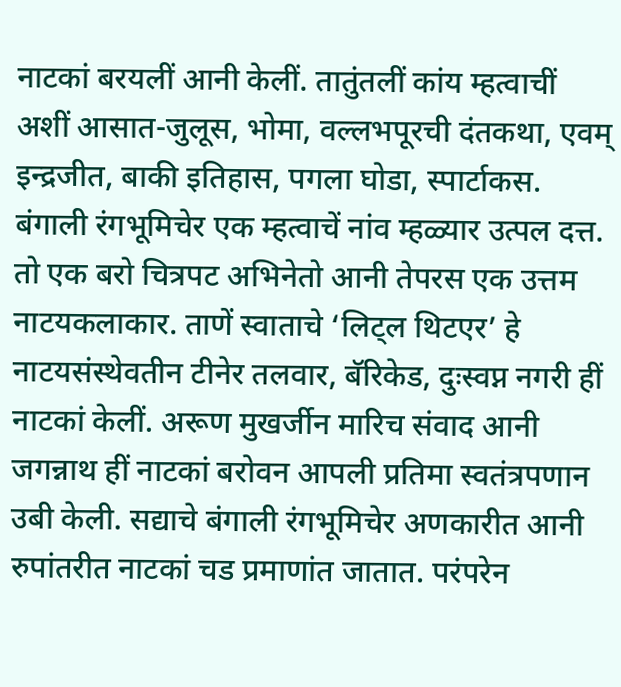नाटकां बरयलीं आनी केलीं. तातुंतलीं कांय म्हत्वाचीं अशीं आसात-जुलूस, भोमा, वल्लभपूरची दंतकथा, एवम् इन्द्रजीत, बाकी इतिहास, पगला घोडा, स्पार्टाकस. बंगाली रंगभूमिचेर एक म्हत्वाचें नांव म्हळ्यार उत्पल दत्त. तो एक बरो चित्रपट अभिनेतो आनी तेपरस एक उत्तम नाटयकलाकार. ताणें स्वाताचे ‘लिट्ल थिटएर’ हे नाटयसंस्थेवतीन टीनेर तलवार, बॅरिकेड, दुःस्वप्न नगरी हीं नाटकां केलीं. अरूण मुखर्जीन मारिच संवाद आनी जगन्नाथ हीं नाटकां बरोवन आपली प्रतिमा स्वतंत्रपणान उबी केली. सद्याचे बंगाली रंगभूमिचेर अणकारीत आनी रुपांतरीत नाटकां चड प्रमाणांत जातात. परंपरेन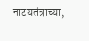नाटयतंत्राच्या,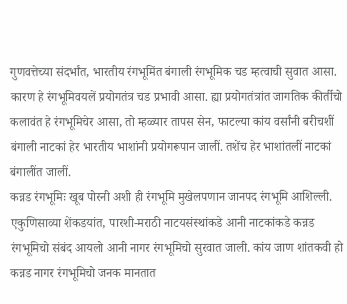गुणवत्तेच्या संदर्भांत, भारतीय रंगभूमिंत बंगाली रंगभूमिक चड म्हत्वाची सुवात आसा. कारण हे रंगभूमिवयलें प्रयोगतंत्र चड प्रभावी आसा. ह्या प्रयोगतंत्रांत जागतिक कीर्तीचो कलावंत हे रंगभूमिचेर आसा, तो म्हळ्यार तापस सेन, फाटल्या कांय वर्सांनी बरीचशीं बंगाली नाटकां हेर भारतीय भाशांनी प्रयोगरूपान जालीं. तशेंच हेर भाशांतलीं नाटकां बंगालींत जालीं.
कन्नड रंगभूमिः खूब पोरनी अशी ही रंगभूमि मुखेलपणान जानपद रंगभूमि आशिल्ली. एकुणिसाव्या शेंकडयांत, पारशी-मराठी नाटयसंस्थांकडे आनी नाटकांकडे कन्नड रंगभूमिचो संबंद आयलो आनी नागर रंगभूमिचो सुरवात जाली. कांय जाण शांतकवी हो कन्नड नागर रंगभूमिचो जनक मानतात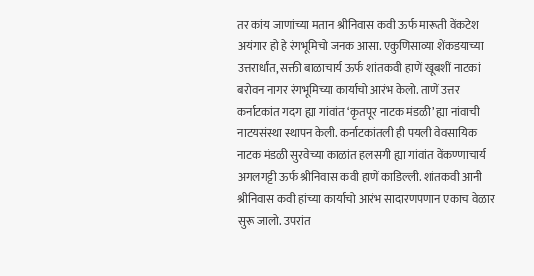तर कांय जाणांच्या मतान श्रीनिवास कवी ऊर्फ मारूती वेंकटेश अयंगार हो हे रंगभूमिचो जनक आसा. एकुणिसाव्या शेंकडयाच्या उत्तरार्धांत, सक्ती बाळाचार्य ऊर्फ शांतकवी हाणें खूबशीं नाटकां बरोवन नागर रंगभूमिच्या कार्याचो आरंभ केलो. ताणें उत्तर कर्नाटकांत गदग ह्या गांवांत ‘कृतपूर नाटक मंडळी’ ह्या नांवाची नाटयसंस्था स्थापन केली. कर्नाटकांतली ही पयली वेवसायिक नाटक मंडळी सुरवेच्या काळांत हलसगी ह्या गांवांत वेंकण्णाचार्य अगलगट्टी ऊर्फ श्रीनिवास कवी हाणें काडिल्ली. शांतकवी आनी श्रीनिवास कवी हांच्या कार्याचो आरंभ सादारणपणान एकाच वेळार सुरू जालो. उपरांत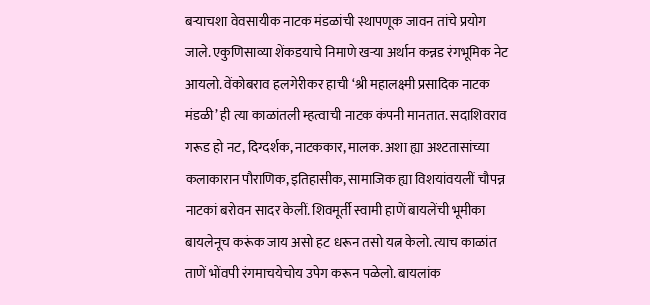बऱ्याचशा वेवसायीक नाटक मंडळांची स्थापणूक जावन तांचे प्रयोग जाले. एकुणिसाव्या शेंकडयाचे निमाणे खऱ्या अर्थान कन्नड रंगभूमिक नेट आयलो. वेंकोबराव हलगेरीकर हाची ‘श्री महालक्ष्मी प्रसादिक नाटक मंडळी’ ही त्या काळांतली म्हत्वाची नाटक कंपनी मानतात. सदाशिवराव गरूड हो नट, दिग्दर्शक, नाटककार, मालक. अशा ह्या अश्टतासांच्या कलाकारान पौराणिक, इतिहासीक, सामाजिक ह्या विशयांवयलीं चौपन्न नाटकां बरोवन सादर केलीं. शिवमूर्ती स्वामी हाणें बायलेंची भूमीका बायलेनूच करूंक जाय असो हट धरून तसो यत्न केलो. त्याच काळांत ताणें भोंवपी रंगमाचयेचोय उपेग करून पळेलो. बायलांक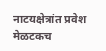नाटयक्षेत्रांत प्रवेश मेळटकच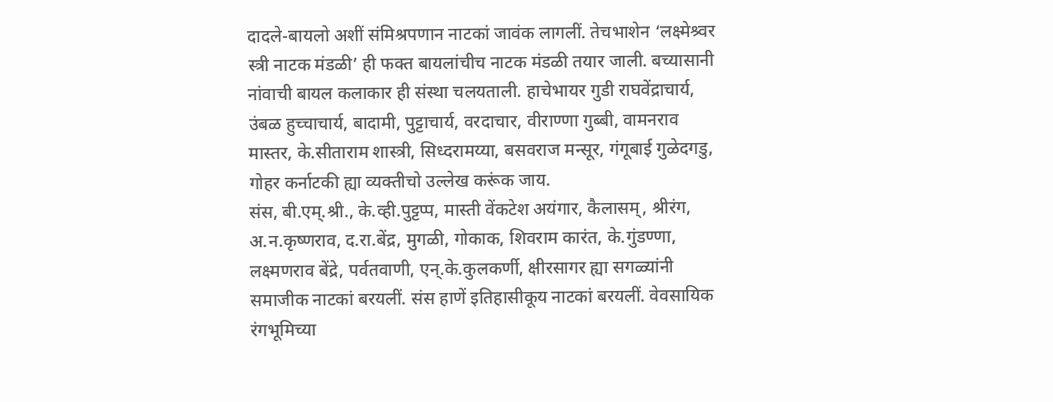दादले-बायलो अशीं संमिश्रपणान नाटकां जावंक लागलीं. तेचभाशेन ‘लक्ष्मेश्र्वर स्त्री नाटक मंडळी’ ही फक्त बायलांचीच नाटक मंडळी तयार जाली. बच्यासानी नांवाची बायल कलाकार ही संस्था चलयताली. हाचेभायर गुडी राघवेंद्राचार्य, उंबळ हुच्चाचार्य, बादामी, पुट्टाचार्य, वरदाचार, वीराण्णा गुब्बी, वामनराव मास्तर, के.सीताराम शास्त्री, सिध्दरामय्या, बसवराज मन्सूर, गंगूबाई गुळेदगडु, गोहर कर्नाटकी ह्या व्यक्तीचो उल्लेख करूंक जाय.
संस, बी.एम्.श्री., के.व्ही.पुट्टप्प, मास्ती वेंकटेश अयंगार, कैलासम्, श्रीरंग, अ.न.कृष्णराव, द.रा.बेंद्र, मुगळी, गोकाक, शिवराम कारंत, के.गुंडण्णा, लक्ष्मणराव बेंद्रे, पर्वतवाणी, एन्.के.कुलकर्णी, क्षीरसागर ह्या सगळ्यांनी समाजीक नाटकां बरयलीं. संस हाणें इतिहासीकूय नाटकां बरयलीं. वेवसायिक रंगभूमिच्या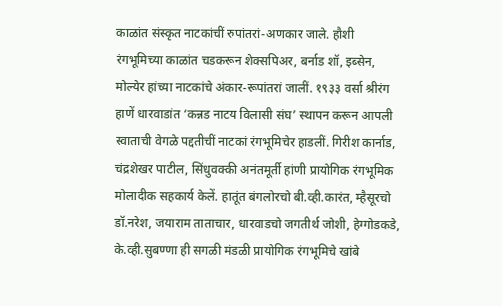काळांत संस्कृत नाटकांचीं रुपांतरां-अणकार जाले. हौशी रंगभूमिच्या काळांत चडकरून शेक्सपिअर, बर्नाड शॉ, इब्सेन, मोल्येर हांच्या नाटकांचे अंकार-रूपांतरां जालीं. १९३३ वर्सा श्रीरंग हाणें धारवाडांत ‘कन्नड नाटय विलासी संघ’ स्थापन करून आपली स्वाताची वेगळे पद्दतीचीं नाटकां रंगभूमिचेर हाडलीं. गिरीश कार्नाड, चंद्रशेखर पाटील, सिंधुवक्की अनंतमूर्ती हांणी प्रायोगिक रंगभूमिक मोलादीक सहकार्य केलें. हातूंत बंगलोरचो बी.व्ही.कारंत, म्हैसूरचो डॉ.नरेश, जयाराम ताताचार, धारवाडचो जगतीर्थ जोशी, हेग्गोडकडे, के.व्ही.सुबण्णा ही सगळी मंडळी प्रायोगिक रंगभूमिचे खांबे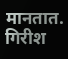मानतात. गिरीश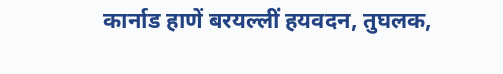कार्नाड हाणें बरयल्लीं हयवदन, तुघलक,